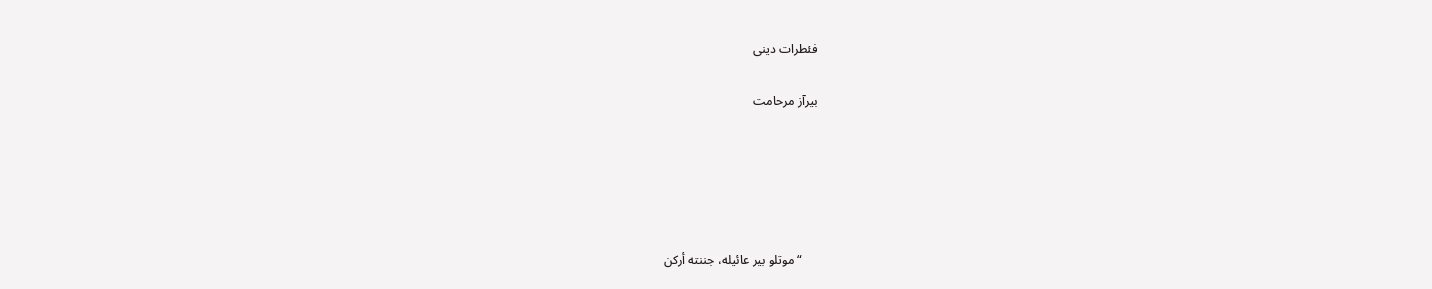فئطرات دینی

بیرآز مرحامت





     “موتلو بیر عائیلە، جننتە أرکن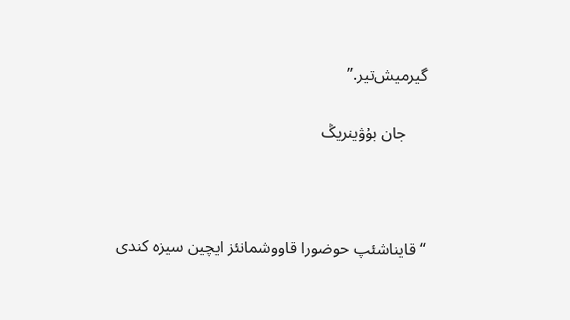گیرمیش‌تیر.”

     جان بۇۋینریݣ



“قایناشئپ حوضورا قاووشمانئز ایچین سیزە کندی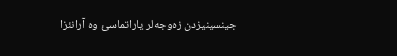جینسینیزدن زەوجەلر یاراتماسئ وە آرانئزا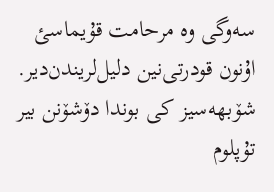سەوگی وە مرحامت قۇیماسئ اۇنون قودرتی‌نین دلیل‌لریندن‌دیر. شۆبهەسیز کی بوندا دۆشۆنن بیر تۇپلوم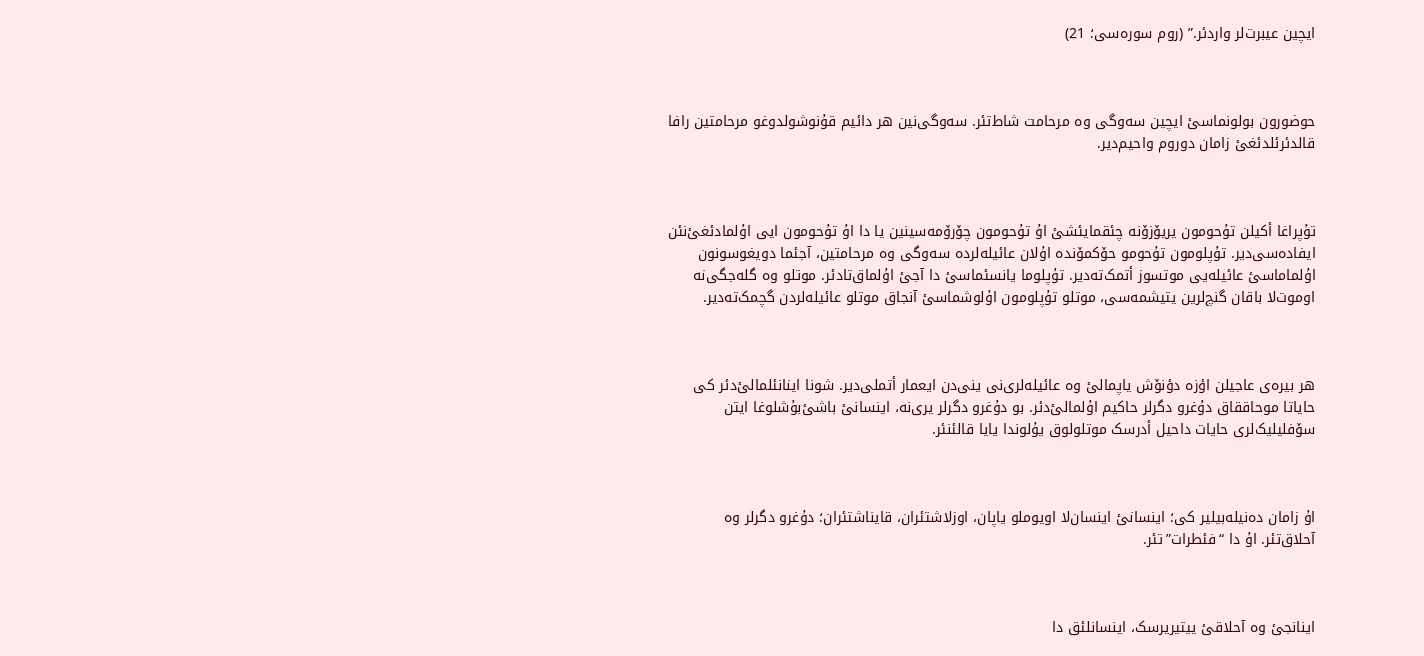ایچین عیبرت‌لر واردئر.” (روم سورەسی؛ 21)



حوضورون بولونماسئ ایچین سەوگی وە مرحامت شاط‌تئر. سەوگی‌نین هر دائیم قۇنوشولدوغو مرحامتین رافا قالدئرئلدئغئ زامان دوروم واحیم‌دیر.



تۇپراغا أکیلن تۇحومون یریۆزۆنە چئقمایئشئ اۇ تۇحومون چۆرۆمەسینین یا دا اۇ تۇحومون ایی اۇلمادئغئ‌نئن ایفادەسی‌دیر. تۇپلومون تۇحومو حۆکمۆندە اۇلان عائیلەلردە سەوگی وە مرحامتین، آجئما دویغوسونون اۇلماماسئ عائیلەیی موتسوز أتمک‌تەدیر. تۇپلوما یانسئماسئ دا آجئ اۇلماق‌تادئر. موتلو وە گلەجگی‌نە اوموت‌لا باقان گنچ‌لرین یتیشمەسی، موتلو تۇپلومون اۇلوشماسئ آنجاق موتلو عائیلەلردن گچمک‌تەدیر.



هر بیرەی عاجیلن اؤزە دؤنۆش یاپمالئ وە عائیلەلری‌نی ینی‌دن ایعمار أتملی‌دیر. شونا اینانئلمالئ‌دئر کی حایاتا موحاققاق دۇغرو دگرلر حاکیم اۇلمالئ‌دئر. بو دۇغرو دگرلر یری‌نە، اینسانئ باشئ‌بۇشلوغا ایتن سۆفلیلیک‌لری حایات داحیل أدرسک موتلولوق یۇلوندا یایا قالئنئر.



اۇ زامان دەنیلەبیلیر کی؛ اینسانئ اینسان‌لا اویوملو یاپان، اوزلاشتئران، قایناشتئران؛ دۇغرو دگرلر وە آحلاق‌تئر. اۇ دا “فئطرات”تئر.



اینانجئ وە آحلاقئ ییتیریرسک، اینسانلئق دا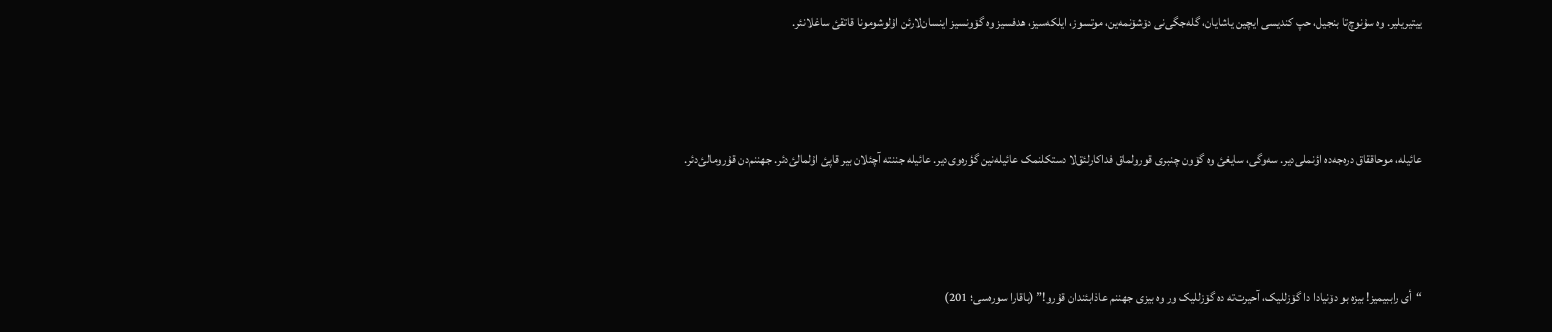ییتیریلیر. وە سۇنوچ‌تا بنجیل، حپ کندیسی ایچین یاشایان، گلەجگی‌نی دۆشۆنمەین، موتسوز، ایلکەسیز، هدفسیز وە گۆونسیز اینسان‌لارئن اۇلوشومونا قاتقئ ساغلانئر.



عائیلە، موحاققاق درەجەدە اؤنملی‌دیر. سەوگی، سایغئ وە گۆون چنبری قورولماق فداکارلئق‌لا دستکلنمک عائیلەنین گؤرەوی‌دیر. عائیلە جننتە آچئلان بیر قاپئ اۇلمالئ‌دئر. جهننم‌دن قۇرومالئ‌دئر.



“أی راببیمیز! بیزە بو دۆنیادا دا گۆزللیک، آحیرت‌تە دە گۆزللیک ور وە بیزی جهننم عاذابئندان قۇرو!” (باقارا سورەسی؛ 201)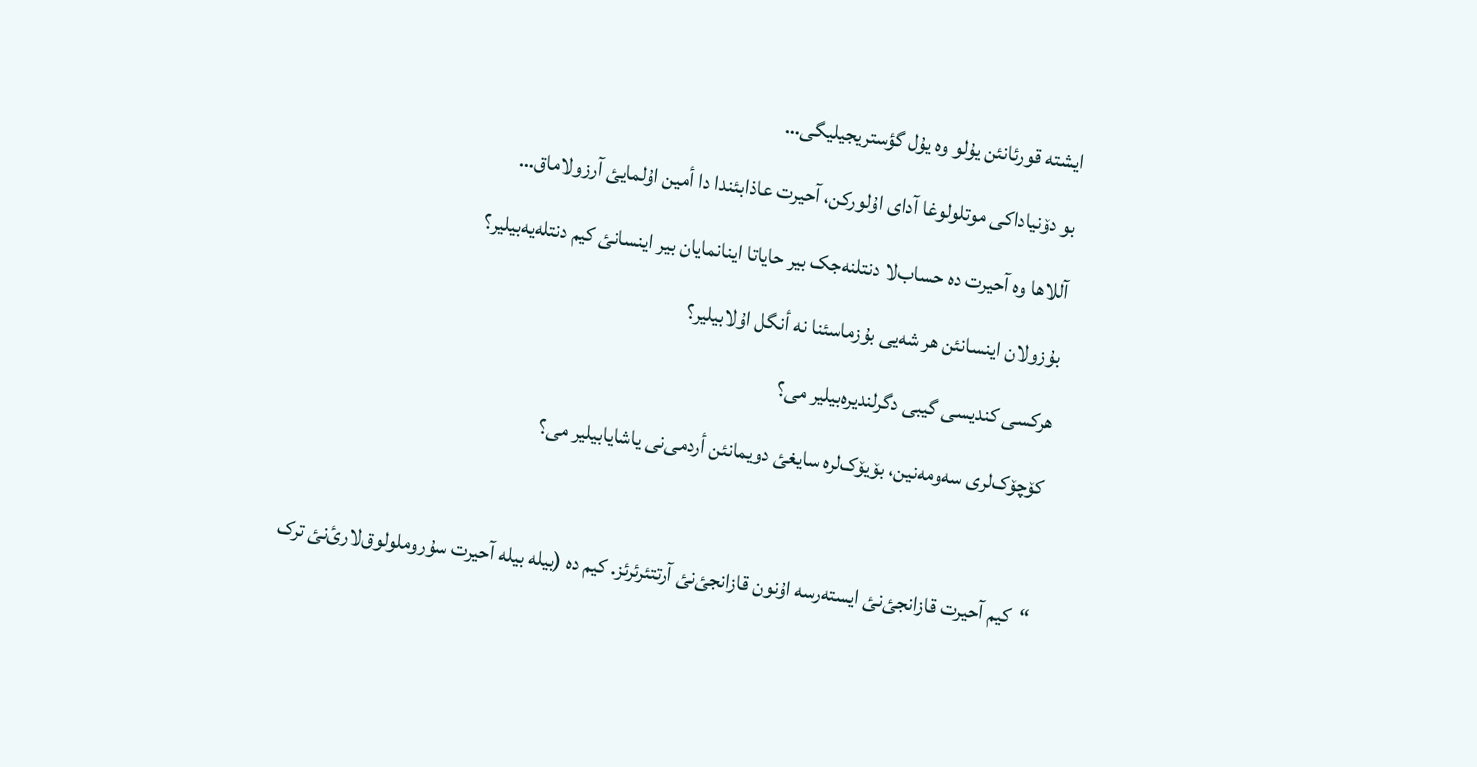ایشتە قورئانئن یۇلو وە یۇل گؤستریجیلیگی…

بو دۆنیاداکی موتلولوغا آدای اۇلورکن، آحیرت عاذابئندا دا أمین اۇلمایئ آرزولاماق…

آللاها وە آحیرت دە حساب‌لا دنتلنەجک بیر حایاتا اینانمایان بیر اینسانئ کیم دنتلەیەبیلیر؟

بۇزولان اینسانئن هر شەیی بۇزماسئنا نە أنگل اۇلابیلیر؟

هرکسی کندیسی گیبی دگرلندیرەبیلیر می؟

کۆچۆک‌لری سەومەنین، بۆیۆک‌لرە سایغئ دویمانئن أردمی‌نی یاشایابیلیر می؟



“کیم آحیرت قازانجئ‌نئ ایستەرسە اۇنون قازانجئ‌نئ آرتتئرئرئز. کیم دە (بیلە بیلە آحیرت سۇروملولوق‌لارئ‌نئ ترک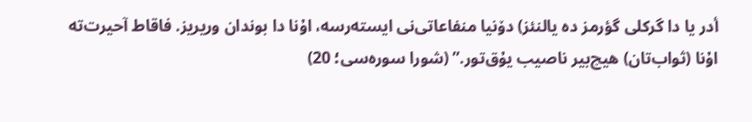أدر یا دا گرکلی گؤرمز دە یالنئز) دۆنیا منفاعاتی‌نی ایستەرسە، اۇنا دا بوندان وریریز. فاقاط آحیرت‌تە اۇنا (ثواب‌تان) هیچ‌بیر ناصیب یۇق‌تور.” (شورا سورەسی؛ 20)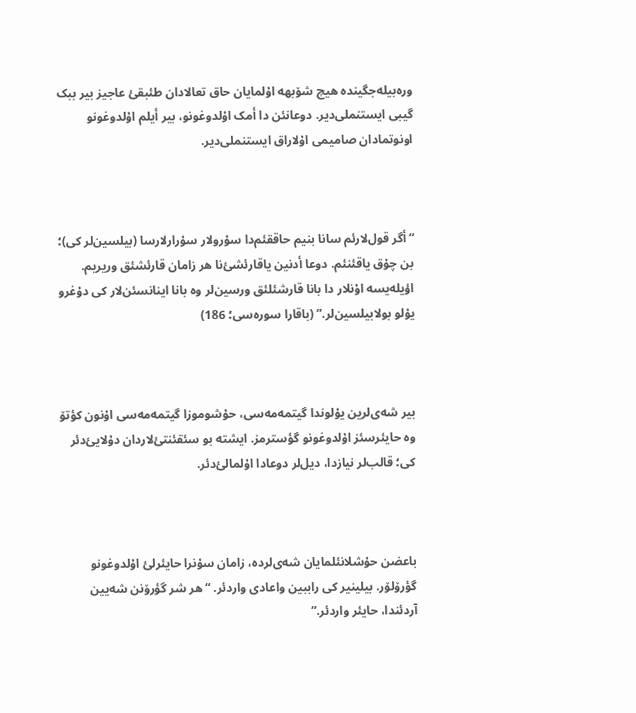ورەبیلەجگیندە هیچ شۆبهە اۇلمایان حاق تعالادان طئبقئ عاجیز بیر ببک گیبی ایستنملی‌دیر. دوعانئن دا أمک اۇلدوغونو، بیر أیلم اۇلدوغونو اونوتمادان صامیمی اۇلاراق ایستنملی‌دیر.



“أگر قول‌لارئم سانا بنیم حاققئم‌دا سۇرولار سۇرارلارسا (بیلسین‌لر کی)؛ بن چۇق یاقئنئم. دوعا أدنین یاقارئشئ‌نا هر زامان قارئشئق وریریم. اؤیلەیسە اۇنلار دا بانا قارشئلئق ورسین‌لر وە بانا اینانسئن‌لار کی دۇغرو یۇلو بولابیلسین‌لر.” (باقارا سورەسی؛ 186)



بیر شەی‌لرین یۇلوندا گیتمەمەسی، حۇشوموزا گیتمەمەسی اۇنون کؤتۆ وە حایئرسئز اۇلدوغونو گؤسترمز. ایشتە بو سئقئنتئ‌لاردان دۇلایئ‌دئر کی؛ قالب‌لر نیازدا، دیل‌لر دوعادا اۇلمالئ‌دئر.



باعضن حۇشلانئلمایان شەی‌لردە، زامان سۇنرا حایئرلئ اۇلدوغونو گؤرۆلۆر. بیلینیر کی راببین واعادی واردئر. “هر شر گؤرۆنن شەیین آردئندا، حایئر واردئر.”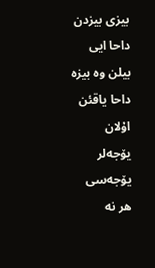بیزی بیزدن داحا ایی بیلن وە بیزە داحا یاقئن اۇلان یۆجەلر یۆجەسی هر نە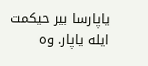یاپارسا بیر حیکمت ایلە یاپار. وە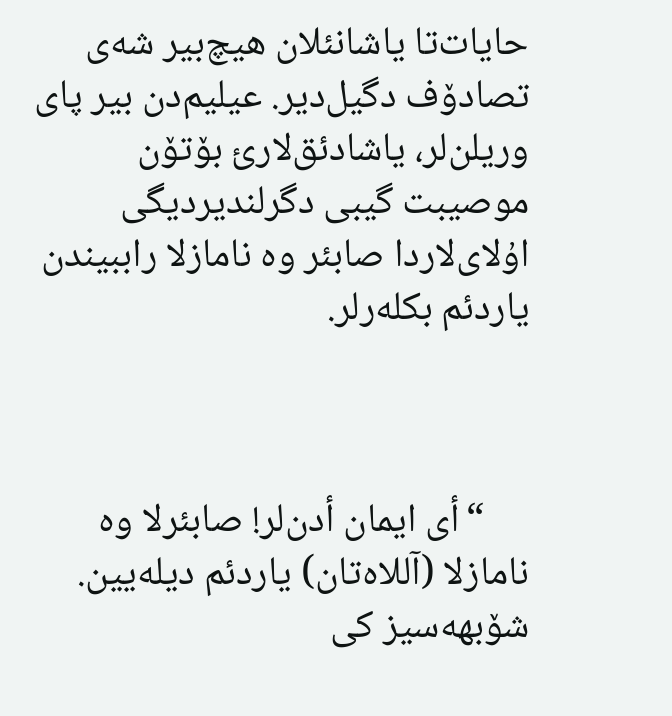حایات‌تا یاشانئلان هیچ‌بیر شەی تصادۆف دگیل‌دیر. عیلیم‌دن بیر پای وریلن‌لر، یاشادئق‌لارئ بۆتۆن موصیبت گیبی دگرلندیردیگی اۇلای‌لاردا صابئر وە نامازلا راببیندن یاردئم بکلەرلر.



     “أی ایمان أدن‌لر! صابئرلا وە نامازلا (آللاەتان) یاردئم دیلەیین. شۆبهەسیز کی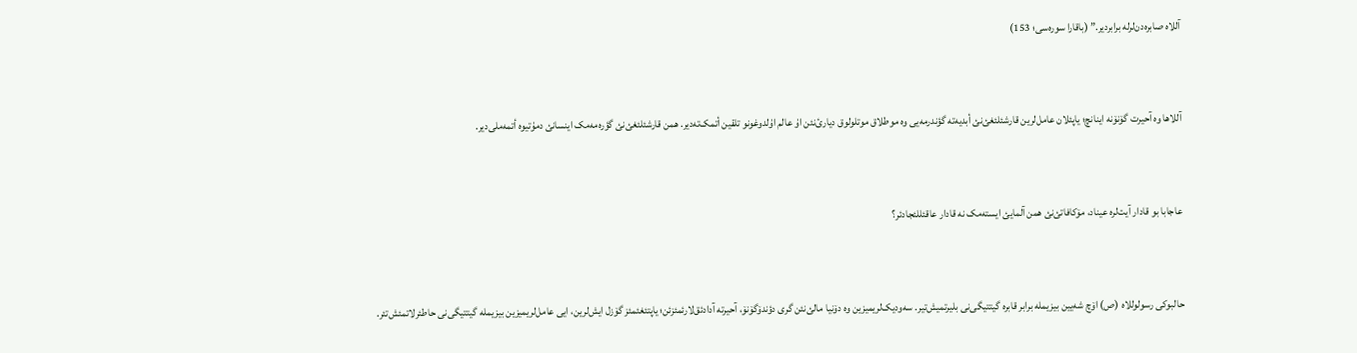آللاە صابرەدن‌لرلە برابردیر.” (باقارا سورەسی؛ 153)



آللاها وە آحیرت گۆنۆنە اینانچ؛ یاپئلان عامل‌لرین قارشئلئغئ‌نئ أبدیەتە گؤندرمەیی وە موطلاق موتلولوق دیارئ‌نئن اۇ عالم اۇلدوغونو تلقین أتمک‌تەدیر. همن قارشئلئغئ‌نئ گؤرەمەمک اینسانئ دمۇتیوە أتمەملی‌دیر.



عاجابا بو قادار آیت‌لرە عیناد، مۆکافاتئ‌نئ همن آلمایئ ایستەمک نە قادار عاقئللئجادئر؟



حالبوکی رسولوللاە (ص) اۆچ شەیین بیزیملە برابر قابرە گیتتیگی‌نی بلیرتمیش‌تیر. سەودیک‌لریمیزین وە دۆنیا مالئ‌نئن گری دؤندۆگۆنۆ، آحیرتە آدادئق‌لارئمئزئن؛ یاپتئغئمئز گۆزل ایش‌لرین، ایی عامل‌لریمیزین بیزیملە گیتتیگی‌نی حاطئرلاتمئش‌تئر.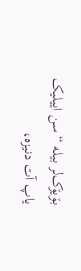بۆیۆک‌لر بیلە “سن اییلیک یاپ آت دنیزە،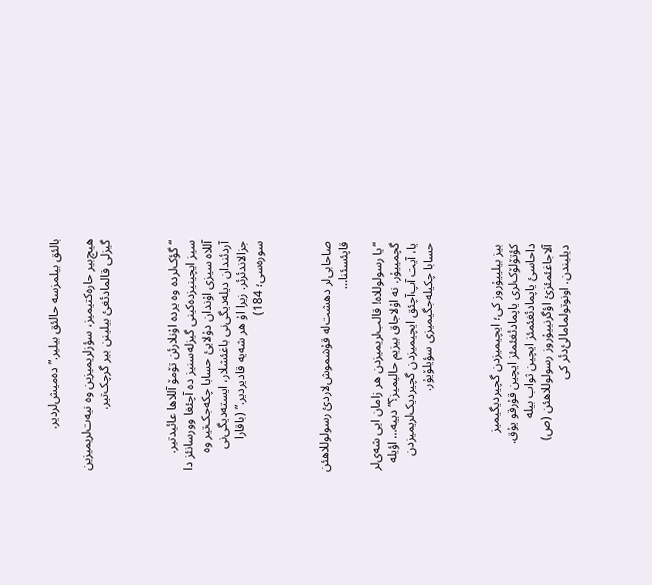بالئق بیلمزسە حالئق بیلیر.” دەمیش‌لردیر.

هیچ‌بیر حارەکتیمیز، سؤزلریمیزین وە نیەت‌لریمیزین گیزلی قالمادئغئ بیلینن بیر گرچک‌تیر.



“گؤک‌لردە وە یردە اۇنلارئن تۆمۆ آللاها عائیدتیر. سیز ایچینیزدەکینی گیزلەسنیز دە آچئغا وورسانئز دا آللاە سیزی اۇندان دۇلایئ حسابا چکەجک‌تیر وە آردئندان دیلەدیگی‌نی باغئشلار، ایستەدیگی‌نی جزالاندئرئر. زیرا اۇ هر شەیە قادیردیر.” (باقارا سورەسی؛ 184)



صاحابی‌لر دهشت‌لە قۇشموش‌لاردئ رسولوللاهئن قاپئسئنا…

“یا رسولوللاە! قالب‌لریمیزدن هر زامان ایی شەی‌لر گچمییۇر. نە اۇلاجاق بیزیم حالیمیز؟” دییە… اؤیلە یا، آیت آپ‌آچئق ایچیمیزدن گچیردیک‌لریمیزدن حسابا چکیلەجگیمیزی سؤیلۆیۇر.



بیز بیلییۇروز کی؛ ایچیمیزدن گچیردیگیمیز کؤتۆلۆک‌لری یاپمادئغئمئز ایچین قۇرقو یۇق. داحاسئ یاپمادئغئمئز ایچین ثواب بیلە آلاجاغئمئزئ اؤگرنییۇروز رسولوللاهئن (ص) دیلیندن. اونوتولمامالئ‌دئر کی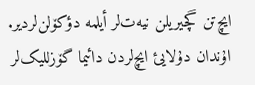ایچ‌تن گچیریلن نیەت‌لر أیلمە دؤکۆلن‌لردیر. اۇندان دۇلایئ ایچ‌لردن دائیما گۆزللیک‌لر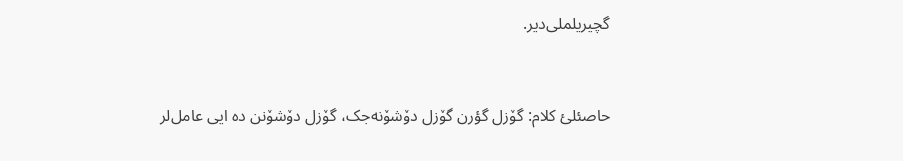گچیریلملی‌دیر.



حاصئلئ کلام: گۆزل گؤرن گۆزل دۆشۆنەجک، گۆزل دۆشۆنن دە ایی عامل‌لر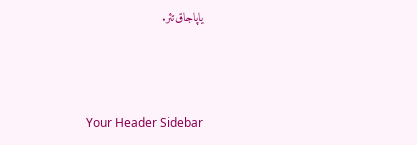یاپاجاق‌تئر.



Your Header Sidebar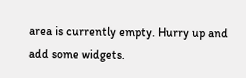area is currently empty. Hurry up and add some widgets.